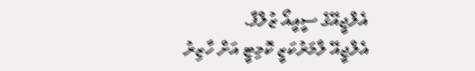އެލްޖީއޭގެ ސީއީއޯ ޒުލްފާ.
އެލްޖީއޭ ލާމަރުކަޒީ ކޮމިޓީ އަށް ހާޒިރު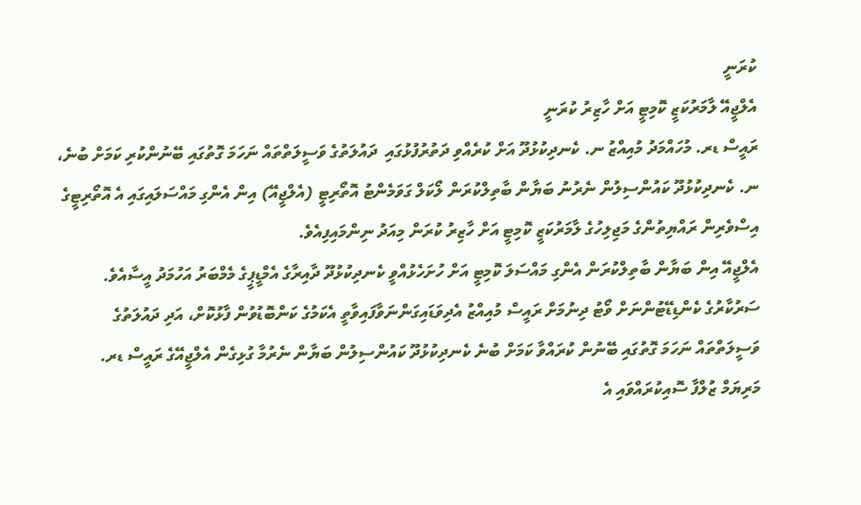ކުރަނީ
އެލްޖީއޭ ލާމަރުކަޒީ ކޮމިޓީ އަށް ހާޒިރު ކުރަނީ
ރައީސް ޑރ. މުހައްމަދު މުއިއްޒު ނ. ކެނދިކުޅުދޫ އަށް ކުރެއްވި ދަތުރުފުޅުގައި  ދައުލަތުގެ ވަސީލަތްތައް ނަހަމަ ގޮތުގައި ބޭނުންކުރި ކަމަށް ބުނެ، ނ. ކެނދިކުޅުދޫ ކައުންސިލުން ނެރުނު ބަޔާން ބާތިލްކުރަން ލޯކަލް ގަވަމެންޓު އޮތޯރިޓީ (އެލްޖީއޭ) އިން އެންގި މައްސަލައިގައި އެ އޮތޯރިޓީގެ އިސްވެރިން ރައްޔިތުންގެ މަޖިލިހުގެ ލާމަރުކަޒީ ކޮމިޓީ އަށް ހާޒިރު ކުރަން މިއަދު ނިންމައިފިއެވެ.
އެލްޖީއޭ އިން ބަޔާން ބާތިލްކުރަން އެންގި މައްސަލަ ކޮމިޓީ އަށް ހުށަހެޅުއްވީ ކެނދިކުޅުދޫ ދާއިރާގެ އެމްޑީޕީގެ މެމްބަރު އަހުމަދު އީސާއެވެ.
ސަރުކާރުގެ ކެންޑިޑޭޓުންނަށް ވޯޓު ދިނުމަށް ރައީސް މުއިއްޒު އެދިވަޑައިގަންނަވާފައިވާތީ އެކަމުގެ ކަންބޮޑުވުން ފާޅުކޮށް، އަދި ދައުލަތުގެ ވަސީލަތްތައް ނަހަމަ ގޮތުގައި ބޭނުން ކުރައްވާ ކަމަށް ބުނެ ކެނދިކުޅުދޫ ކައުންސިލުން ބަޔާން ނެރުމާ ގުޅިގެން އެލްޖީއޭގެ ރައީސް ޑރ. މަރިޔަމް ޒުލްފާ ސޮއިކުރައްވައި އެ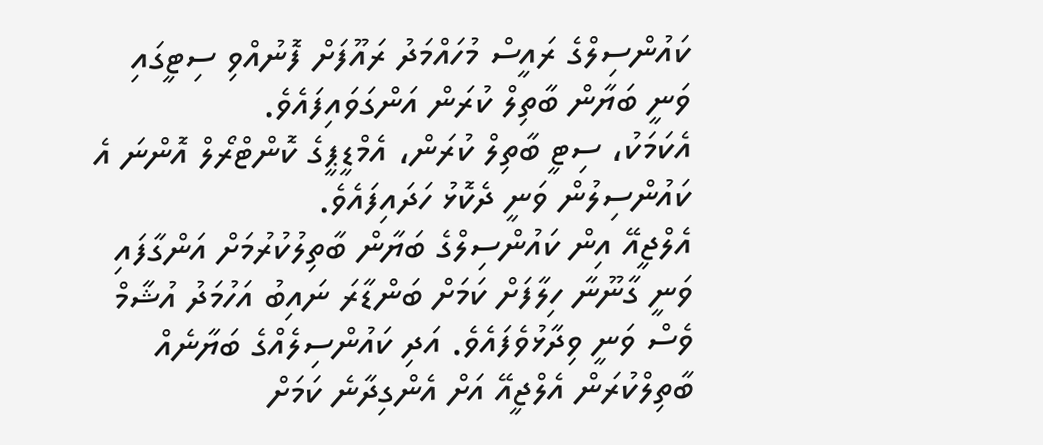ކައުންސިލްގެ ރައީސް މުހައްމަދު ރައޫފަށް ފޮނުއްވި ސިޓީގައި ވަނީ ބަޔާން ބާތިލް ކުރަން އަންގަވައިފައެވެ.
އެކަމަކު، ސިޓީ ބާތިލް ކުރަން، އެމްޑީޕީގެ ކޮންޓްރޯލް އޮންނަ އެ ކައުންސިލުން ވަނީ ދެކޮޅު ހަދައިފައެވެ.
އެލްޖީއޭ އިން ކައުންސިލްގެ ބަޔާން ބާތިލުކުރުމަށް އަންގާފައި ވަނީ ގާނޫނާ ހިލާފަށް ކަމަށް ބަންޑާރަ ނައިބު އަހުމަދު އުޝާމް ވެސް ވަނީ ވިދާޅުވެފައެވެ. އަދި ކައުންސިލެއްގެ ބަޔާނެއް ބާތިލްކުރަން އެލްޖީއޭ އަށް އެންގިދާނެ ކަމަށް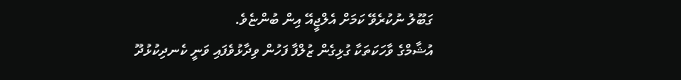ގަބޫލު ނުކުރެވޭ ކަމަށް އެލްޖީއޭ އިން ބުންޏެވެ.
އުޝާމްގެ ވާހަކަތަކާ ގުޅިގެން ޒުލްފާ ފަހުން ވިދާޅުވެފައި ވަނީ ކެނދިކުޅުދޫ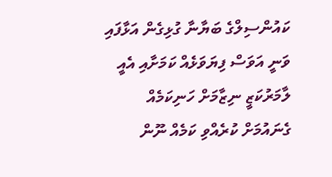ކައުންސިލްގެ ބަޔާނާ ގުޅިގެން އަޅާފައި ވަނީ އަވަސް ފިޔަވަޅެއް ކަމަށާއި އެއީ ލާމަރުކަޒީ ނިޒާމަށް ހަނިކަމެއް ގެނައުމަށް ކުރެއްވި ކަމެއް ނޫން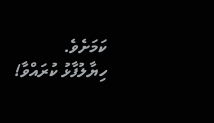ކަމަށެވެ.
ހިޔާލުފާޅު ކުރައްވާ!